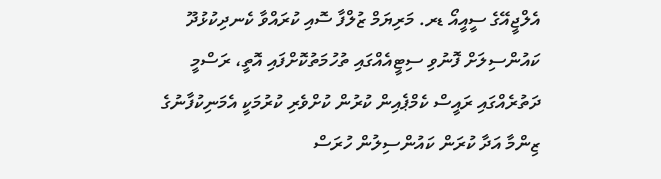އެލްޖީއޭގެ ސީއީއޯ ޑރ. މަރިޔަމް ޒުލްފާ ސޮއި ކުރައްވާ ކެނދިކުޅުދޫ ކައުންސިލަށް ފޮނުވި ސިޓީއެއްގައި ތުހުމަތުކޮށްފައި އޮތީ، ރަސްމީ ދަތުރެއްގައި ރައީސް ކެމްޕެއިން ކުރުން ކުށްވެރި ކުރުމަކީ އެމަނިކުފާނުގެ ޒިންމާ އަދާ ކުރަން ކައުންސިލުން ހުރަސް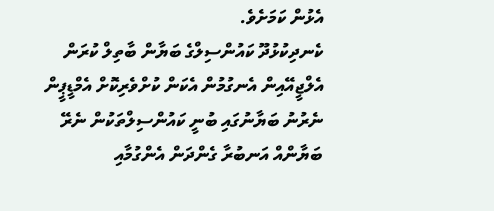އެޅުން ކަމަށެވެ.
ކެނދިކުޅުދޫ ކައުންސިލްގެ ބަޔާން ބާތިލް ކުރަން އެލްޖީއޭއިން އެނގުމުން އެކަން ކުށްވެރިކޮށް އެމްޑީޕީން ނެރުނު ބަޔާނުގައި ބުނީ ކައުންސިލްތަކުން ނެރޭ ބަޔާންއް އަނބުރާ ގެންދަން އެންގުމާއި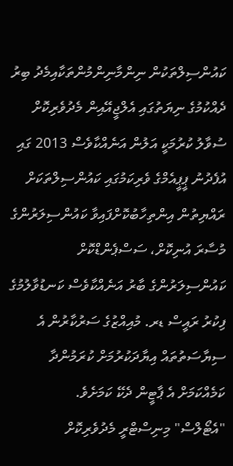ކައުންސިލްތަކުން ނިންމާނިންމުންތަކާއިމެދު ބިރު ދެއްކުމުގެ ނިޔަތުގައި އެލްޖީއޭއިން މެދުވެރިކޮށް ސުވާލު ކުރުމަކީ އަލުން އަނެއްކާވެސް 2013 ގައި އުފެދުނު ޕީޕީއެމްގެ ވެރިކަމުގައި ކައުންސިލްތަކަށް ރައްޔިތުން އިންތިހާބުކޮށްފައިވާ ކައުންސިލަރުންގެ މުސާރަ އުނިކޮށް، ސަސްޕެންޑްކޮށް ކައުންސިލަރުންގެ ބާރު އަނެއްކާވެސް ކަނޑުވާލުމުގެ ފިކުރު ރައީސް ޑރ. މުއިއްޒުގެ ސަރުކާރުން އެ ސިޔާސަތުތައް އިޔާދަކުރުމަށް ކުރަމުންދާ ކަމެއްކަމަށް އެ ޕާޓީން ދެކޭ ކަމަށެވެ.
"އެޓޯލްސް" މިނިސްޓްރީ މެދުވެރިކޮށް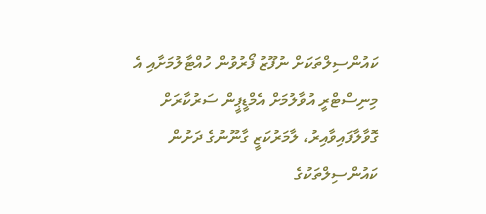ކައުންސިލްތަކަށް ނުފޫޒު ފޯރުވުން ހުއްޓާލުމަށާއި އެ މިނިސްޓްރީ އުވާލުމަށް އެމްޑީޕީން ސަރުކާރަށް ގޮވާލާފައިވާއިރު، ލާމަރުކަޒީ ގާނޫނުގެ ދަށުން ކައުންސިލްތަކުގެ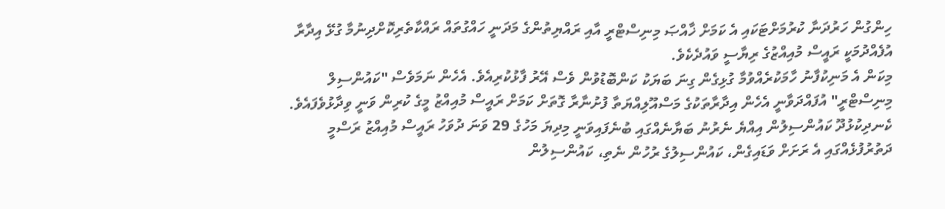ހިންގުން ހަރުދަނާ ކުރުމަށްޓަކައި އެ ކަމަށް ޚާއްޞަ މިނިސްޓްރީ އާއި ރައްޔިތުންގެ މަދަނީ ހައްގުތައް ރައްކާތެރިކޮށްދިނުމާ ގުޅޭ އިދާރާ އުފެއްދުމަކީ ރައީސް މުއިއްޒުގެ ރިޔާސީ ވައުދެކެވެ.
މިކަން އެ މަނިކުފާނު ހާމަކުރެއްވުމާ ގުޅިގެން ގިނަ ބަޔަކު ކަންބޮޑުވުން ވެސް އޭރު ފާޅުކުރިއެވެ. އެހެން ނަމަވެސް "ކައުންސިލް މިނިސްޓްރީ" އުފައްދަވާނީ އެހެން އިދާރާތަކުގެ މަސްއޫލިއްޔަތާ ފުށުނާރާ ގޮތަށް ކަމަށް ރައީސް މުއިއްޒު މީގެ ކުރިން ވަނީ ވިދާޅުވެފައެވެ.
ކެނދިކުޅުދޫ ކައުންސިލުން އިއްޔެ ނެރުނު ބަޔާނެއްގައި ބުނެފައިވަނީ މިދިޔަ މަހުގެ 29 ވަނަ ދުވަހު ރައީސް މުއިއްޒު ރަސްމީ ދަތުރުފުޅެއްގައި އެ ރަށަށް ވަޑައިގެން، ކައުންސިލުގެ ރުހުން ނެތި، ކައުންސިލުން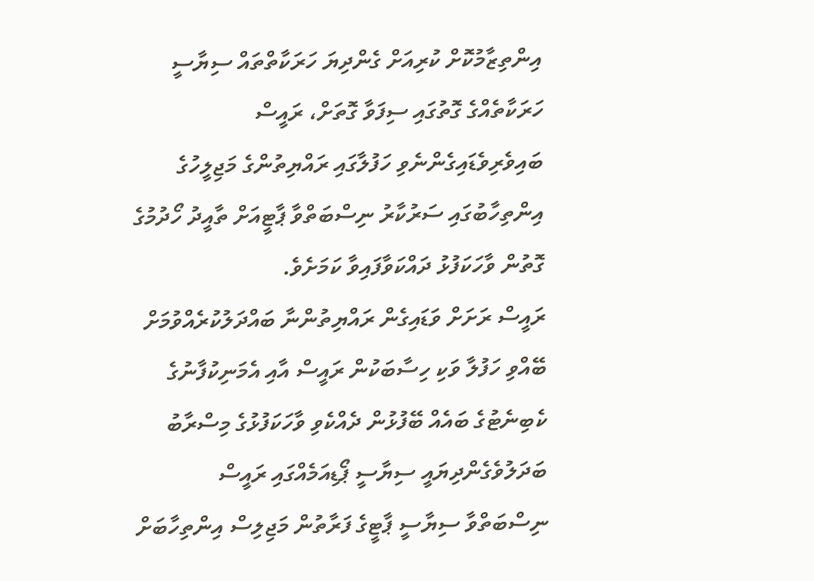އިންތިޒާމުކޮށް ކުރިއަށް ގެންދިޔަ ހަރަކާތްތައް ސިޔާސީ ހަރަކާތެއްގެ ގޮތުގައި ސިފަވާ ގޮތަށް، ރައީސް ބައިވެރިވެޑައިގެންނެވި ހަފުލާގައި ރައްޔިތުންގެ މަޖިލީހުގެ އިންތިހާބުގައި ސަރުކާރު ނިސްބަތްވާ ޕާޓީއަށް ތާއީދު ހޯދުމުގެ ގޮތުން ވާހަކަފުޅު ދައްކަވާފައިވާ ކަމަށެވެ.
ރައީސް ރަށަށް ވަޑައިގެން ރައްޔިތުންނާ ބައްދަލުކުރެއްވުމަށް ބޭއްވި ހަފުލާ ވަކި ހިސާބަކުން ރައީސް އާއި އެމަނިކުފާނުގެ ކެބިނެޓުގެ ބައެއް ބޭފުޅުން ދެއްކެވި ވާހަކަފުޅުގެ މިސްރާބު ބަދަލުވެގެންދިޔައީ ސިޔާސީ ޕޯޑިއަމެއްގައި ރައީސް ނިސްބަތްވާ ސިޔާސީ ޕާޓީގެ ފަރާތުން މަޖިލިސް އިންތިހާބަށް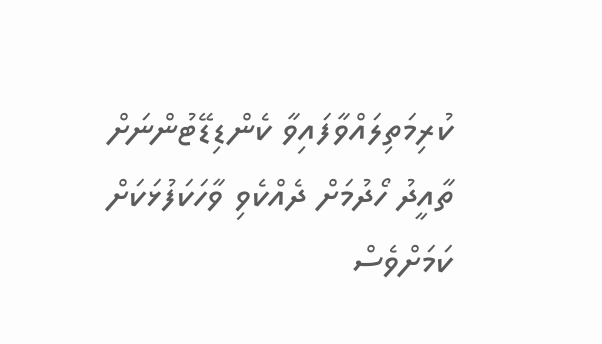ކުރިމަތިލައްވާފައިވާ ކެންޑިޑޭޓުންނަށް ތާއީދު ހޯދުމަށް ދެއްކެވި ވާހަކަފުޅަކަށް ކަމަށްވެސް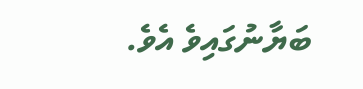ބަޔާނުގައިވެ އެވެ.